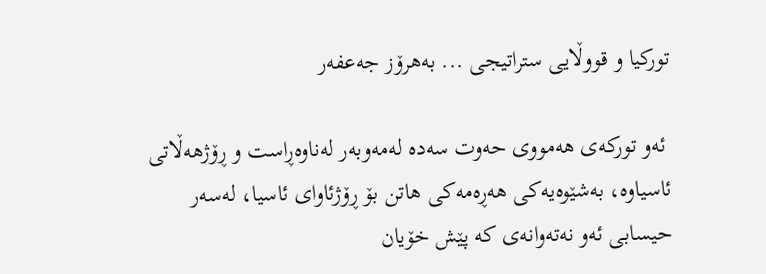توركیا و قووڵایی ستراتیجی ... به‌هرۆز جه‌عفه‌ر

 ئه‌و توركه‌ی هه‌مووی حه‌وت سه‌ده‌ له‌مه‌وبه‌ر له‌ناوه‌ڕاست و ڕۆژهه‌ڵاتی ئاسیاوه‌، به‌شێوه‌یه‌كی هه‌ڕه‌مه‌كی هاتن بۆ ڕۆژئاوای ئاسیا، له‌سه‌ر حیسابی ئه‌و نه‌ته‌وانه‌ی كه‌ پێش خۆیان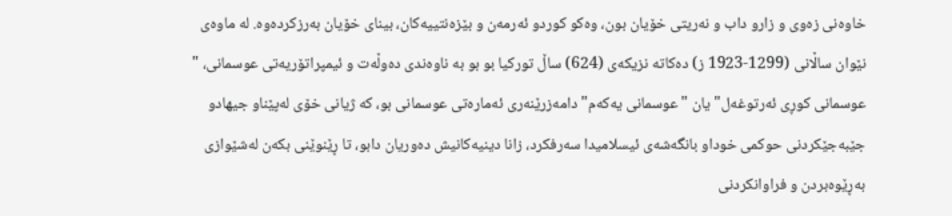خاوه‌نی زه‌وی و زارو داب و نه‌ریتی خۆیان بون، وه‌كو كوردو ئه‌رمه‌ن و بێزه‌نتییه‌كان، بینای خۆیان به‌رزكرده‌وه‌. له‌ ماوه‌ی نێوان ساڵانی (1299-1923 ز) ده‌كاته‌ نزیكه‌ی (624) ساڵ توركیا بو بو به‌ ناوه‌ندی ده‌وڵه‌ت و ئیمپراتۆریه‌تی عوسمانی، " عوسمانی كوڕی ئه‌رتوغه‌ل" یان "عوسمانی یه‌كه‌م" دامه‌زرێنه‌ری ئه‌ماره‌تی عوسمانی بو، كه‌ ژیانی خۆی له‌پێناو جیهادو جێبه‌جێكردنی حوكمی خوداو بانگه‌شه‌ی ئیسلامیدا سه‌رفكرد، زانا دینیه‌كانیش ده‌وریان دابو، تا ڕێنوێنی بكه‌ن له‌شێوازی به‌ڕێوه‌بردن و فراوانكردنی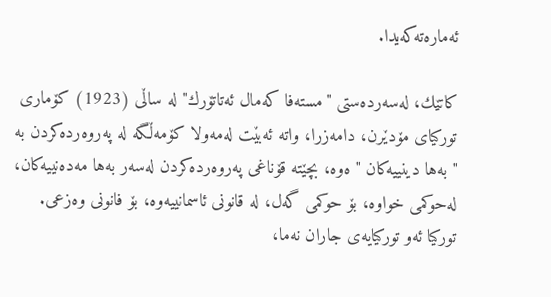ئه‌ماره‌ته‌كه‌یدا.

كاتێك، له‌سه‌رده‌ستی "مسته‌فا كه‌مال ئه‌تاتۆرك" له‌ ساڵی (1923) كۆماری توركیای مۆدێرن، دامه‌زرا، واته‌ ئه‌بێت له‌مه‌ولا كۆمه‌ڵگه‌ له‌ په‌روه‌رده‌كردن به‌ " به‌ها دینییه‌كان " ه‌وه‌، بچێته‌ قۆناغی په‌روه‌رده‌كردن له‌سه‌ر به‌ها مه‌ده‌نییه‌كان، له‌حوكمی خواوه‌، بۆ حوكمی گه‌ل، له‌ قانونی ئاسمانییه‌وه‌، بۆ فانونی وه‌زعی. توركیا ئه‌و توركیایه‌ی جاران نه‌ما،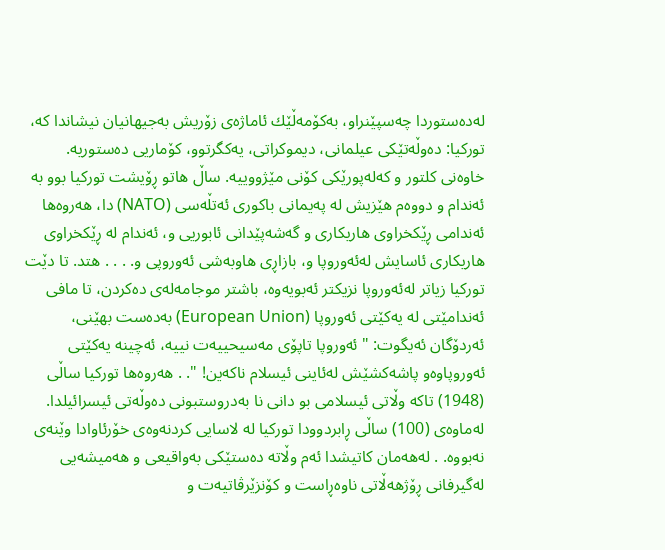له‌ده‌ستوردا چه‌سپێنراو، به‌كۆمه‌ڵێك ئاماژه‌ی زۆریش به‌جیهانیان نیشاندا كه‌، توركیا: ده‌وڵه‌تێكی عیلمانی، دیموكراتی، یه‌كگرتوو، كۆماریی ده‌ستوریه‌. خاوه‌نی كلتور و كه‌له‌پورێكی كۆنی مێژووییه‌. ساڵ هاتو ڕۆیشت توركیا بوو به‌ ئه‌ندام و دووه‌م هێزیش له‌ په‌یمانی باكوری ئه‌تڵه‌سی (NATO) دا، هه‌روه‌ها ئه‌ندامی ڕێكخراوی هاریكاری و گه‌شه‌پێدانی ئابوریی و، ئه‌ندام له‌ ڕێكخراوی هاریكاری ئاسایش له‌ئه‌وروپا و، بازاڕی هاوبه‌شی ئه‌وروپی و. . . . هتد. تا دێت توركیا زیاتر له‌ئه‌وروپا نزیكتر ئه‌بویه‌وه‌، باشتر موجامه‌له‌ی ده‌كردن، تا مافی ئه‌ندامێتی له‌ یه‌كێتی ئه‌وروپا (European Union) به‌ده‌ست بهێنی، ئه‌ردۆگان ئه‌یگوت: " ئه‌وروپا تاپۆی مه‌سیحییه‌ت نییه‌، ئه‌چینه‌ یه‌كێتی ئه‌وروپاوه‌و پاشه‌كشێش له‌ئاینی ئیسلام ناكه‌ین! ". . هه‌روه‌ها توركیا ساڵی (1948) تاكه‌ وڵاتی ئیسلامی بو دانی نا به‌دروستبونی ده‌وڵه‌تی ئیسرائیلدا. له‌ماوه‌ی (100) ساڵی ڕابردوودا توركیا له‌ لاسایی كردنه‌وه‌ی خۆرئاوادا وێنه‌ی نه‌بووه‌. . له‌هه‌مان كاتیشدا ئه‌م وڵاته‌ ده‌ستێكی به‌واقیعی و هه‌میشه‌یی له‌گیرفانی ڕۆژهه‌ڵاتی ناوه‌ڕاست و كۆنزێرڤاتیه‌ت و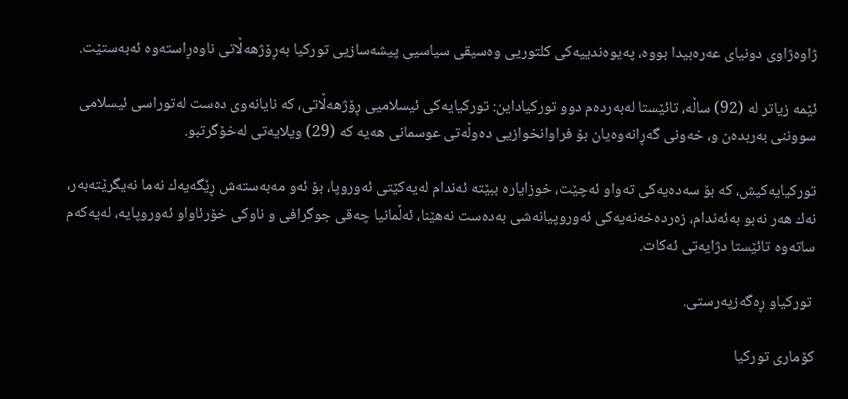ژاوه‌ژاوی دونیای عه‌ره‌بیدا بووه‌، په‌یوه‌ندییه‌كی كلتوریی وه‌سیقی سیاسیی پیشه‌سازیی توركیا به‌ڕۆژهه‌ڵاتی ناوه‌ڕاسته‌وه‌ ئه‌به‌ستێت.

ئێمه‌ زیاتر له‌ (92) ساڵه‌، تائێستا له‌به‌رده‌م دوو توركیاداین: توركیایه‌كی ئیسلامیی ڕۆژهه‌ڵاتی، كه‌ نایانه‌وی ده‌ست له‌توراسی ئیسلامی سووننی به‌ربده‌ن و، خه‌ونی گه‌ڕانه‌وه‌یان بۆ فراوانخوازیی ده‌وڵه‌تی عوسمانی هه‌یه‌ كه‌ (29) ویلایه‌تی له‌خۆگرتبو.

توركیایه‌كیش، كه‌ بۆ سه‌ده‌یه‌كی ته‌واو ئه‌چێت، خوزایاره‌ ببێته‌ ئه‌ندام له‌یه‌كێتی ئه‌وروپا، بۆ ئه‌و مه‌به‌سته‌ش ڕێگه‌یه‌ك نه‌ما نه‌یگرێته‌به‌ر، نه‌ك هه‌ر نه‌بو به‌ئه‌ندام، زه‌رده‌خه‌نه‌یه‌كی ئه‌وروپیانه‌شی به‌ده‌ست نه‌هێنا، ئه‌ڵمانیا چه‌قی جوگرافی و ناوكی خۆرئاواو ئه‌وروپایه‌، له‌یه‌كه‌م ساته‌وه‌ تائێستا دژایه‌تی ئه‌كات.

 توركیاو ڕه‌گه‌زپه‌رستی.

كۆماری توركیا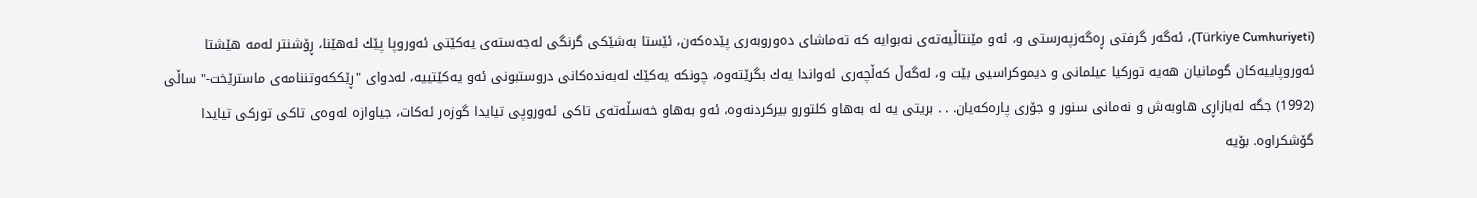(Türkiye Cumhuriyeti)، ئه‌گه‌ر گرفتی ڕه‌گه‌زپه‌رستی و، ئه‌و مێنتاڵیه‌ته‌ی نه‌بوایه‌ كه‌ ته‌ماشای ده‌وروبه‌ری پێده‌كه‌ن، ئێستا به‌شێكی گرنگی له‌جه‌سته‌ی یه‌كێتی ئه‌وروپا پێك ئه‌هێنا، ڕۆشنتر له‌مه‌ هێشتا ئه‌وروپاییه‌كان گومانیان هه‌یه‌ توركیا عیلمانی و دیموكراسیی بێت و، له‌گه‌ڵ كه‌ڵچه‌ری ئه‌واندا یه‌ك بگرێته‌وه‌، چونكه‌ یه‌كێك له‌به‌نده‌كانی دروستبونی ئه‌و یه‌كێتییه‌، له‌دوای "ڕێككه‌وتننامه‌ی ماسترێخت-" ساڵی (1992) جگه‌ له‌بازاڕی هاوبه‌ش و نه‌مانی سنور و جۆری پاره‌كه‌یان. . . بریتی یه‌ له‌ به‌هاو كلتورو بیركردنه‌وه‌، ئه‌و به‌هاو خه‌سڵه‌ته‌ی تاكی ئه‌وروپی تیایدا گوزه‌ر ئه‌كات، جیاوازه‌ له‌وه‌ی تاكی توركی تیایدا گۆشكراوه‌. بۆیه‌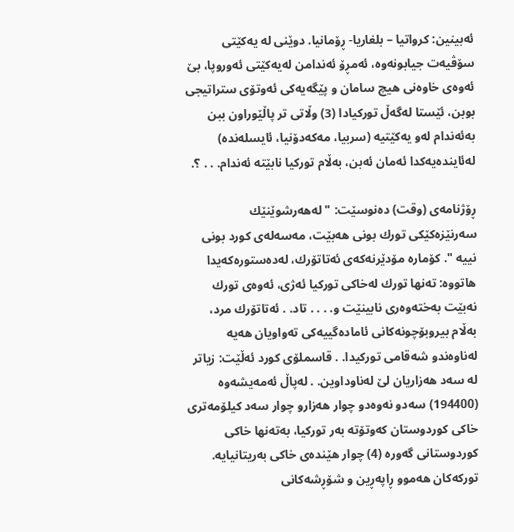ئه‌بینین: كرواتیا – بلغاریا- ڕۆمانیا. دوێنی له‌ یه‌كێتی سۆڤیه‌ت جیابونه‌وه‌، ئه‌مڕۆ ئه‌ندامن له‌یه‌كێتی ئه‌وروپا، بێ ئه‌وه‌ی خاوه‌نی هیچ سامان و پێگه‌یه‌كی ئه‌وتۆی ستراتیجی بوبن، ئێستا له‌گه‌ڵ توركیادا (3) وڵاتی تر پاڵێوراون ببن به‌ئه‌ندام له‌و یه‌كێتیه‌ (سربیا، مه‌كه‌دۆنیا، ئایسله‌نده‌) له‌ئاینده‌یه‌كدا ئه‌مان ئه‌بن، به‌ڵام توركیا نابێته‌ ئه‌ندام. . . ؟.

ڕۆژنامه‌ی (وقت) ده‌نوسێت: " له‌هه‌رشوێنێك سه‌رنێزه‌كێكی تورك بونی هه‌بێت، مه‌سه‌له‌ی كورد بونی نییه‌ ". كۆماره‌ مۆدێرنه‌كه‌ی ئه‌تاتۆرك، له‌ده‌ستوره‌كه‌یدا هاتووه‌: ته‌نها تورك له‌خاكی توركیا ئه‌ژی، ئه‌وه‌ی تورك نه‌بێت به‌خته‌وه‌ری نابینێت و. . . . تاد. . ئه‌تاتۆرك مرد، به‌ڵام بیروبۆچونه‌كانی ئاماده‌گییه‌كی ته‌واویان هه‌یه‌ له‌ناوه‌ندو شه‌قامی توركیدا. . قاسملۆی كورد ئه‌ڵێت: زیاتر له‌ سه‌د هه‌زاریان لێ له‌ناوداوین. . له‌پاڵ ئه‌مه‌یشه‌وه‌ (194400) سه‌دو نه‌وه‌دو چوار هه‌زارو چوار سه‌د كیلۆمه‌تری خاكی كوردوستان كه‌وتۆته‌ به‌ر توركیا، به‌ته‌نها خاكی كوردوستانی گه‌وره‌ (4) چوار هێنده‌ی خاكی به‌ریتانیایه‌. توركه‌كان هه‌موو ڕاپه‌ڕین و شۆڕشه‌كانی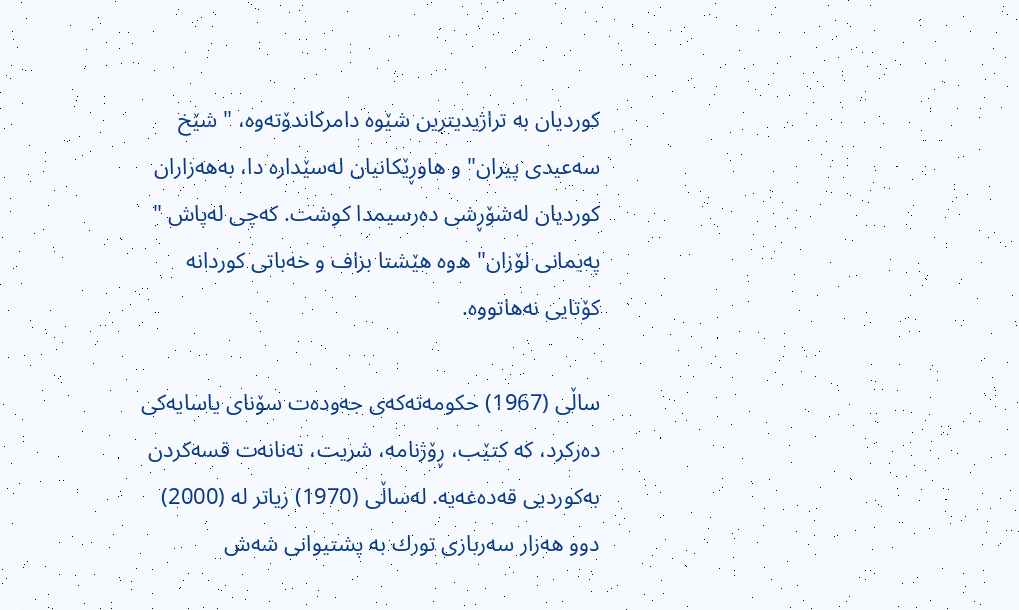كوردیان به‌ تراژیدیترین شێوه‌ دامركاندۆته‌وه‌، " شێخ سه‌عیدی پیران" و هاوڕێكانیان له‌سێداره‌ دا، به‌هه‌زاران كوردیان له‌شۆڕشی ده‌رسیمدا كوشت. كه‌چی له‌پاش " په‌یمانی لۆزان" ه‌وه‌ هێشتا بزاف و خه‌باتی كوردانه‌ كۆتایی نه‌هاتووه‌.

ساڵی (1967) حكومه‌ته‌كه‌ی جه‌وده‌ت سۆنای یاسایه‌كی ده‌ركرد، كه‌ كتێب، ڕۆژنامه‌، شریت، ته‌نانه‌ت قسه‌كردن به‌كوردیی قه‌ده‌غه‌یه‌. له‌ساڵی (1970) زیاتر له‌ (2000) دوو هه‌زار سه‌ربازی تورك به‌ پشتیوانی شه‌ش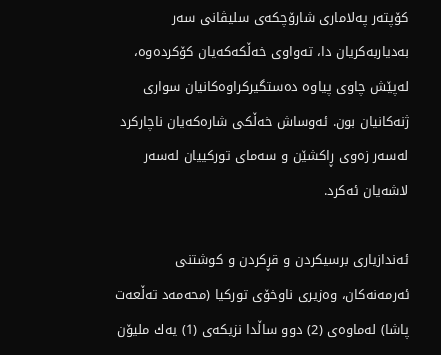كۆپته‌ر په‌لاماری شارۆچكه‌ی سلیڤانی سه‌ر به‌دیاربه‌كریان دا، ته‌واوی خه‌ڵكه‌كه‌یان كۆكرده‌وه‌، له‌پێش چاوی پیاوه‌ ده‌ستگیركراوه‌كانیان سواری ژنه‌كانیان بون. ئه‌وساش خه‌ڵكی شاره‌كه‌یان ناچاركرد له‌سه‌ر زه‌وی ڕاكشێن و سه‌مای توركییان له‌سه‌ر لاشه‌یان ئه‌كرد.

ئه‌ندازیاری برسیكردن و قڕكردن و كوشتنی ئه‌رمه‌نه‌كان، وه‌زیری ناوخۆی توركیا (محه‌مه‌د ته‌ڵعه‌ت پاشا) له‌ماوه‌ی (2) دوو ساڵدا نزیكه‌ی (1) یه‌ك ملیۆن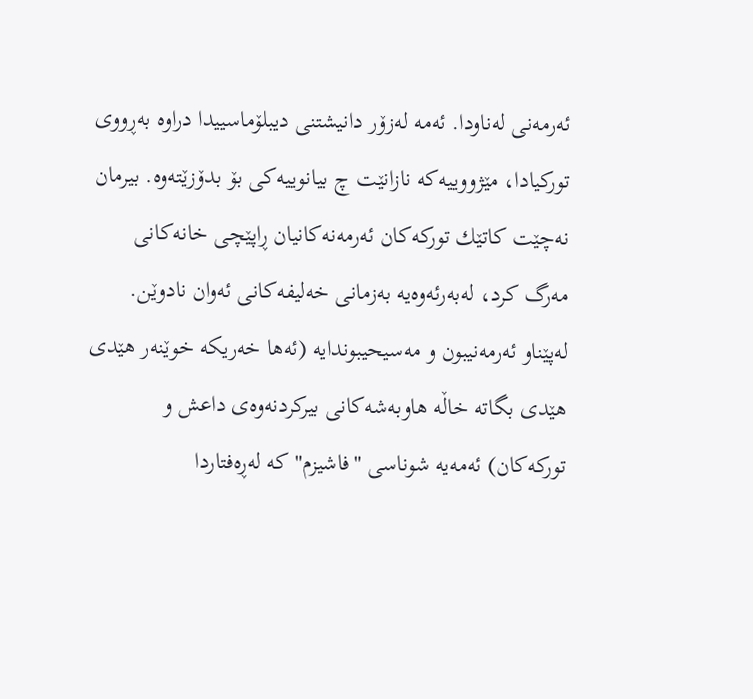ئه‌رمه‌نی له‌ناودا. ئه‌مه‌ له‌زۆر دانیشتنی دیبلۆماسییدا دراوه‌ به‌ڕووی توركیادا، مێژووییه‌كه‌ نازانێت چ بیانوییه‌كی بۆ بدۆزێته‌وه‌. بیرمان نه‌چێت كاتێك توركه‌كان ئه‌رمه‌نه‌كانیان ڕاپێچی خانه‌كانی مه‌رگ كرد، له‌به‌رئه‌وه‌یه‌ به‌زمانی خه‌لیفه‌كانی ئه‌وان نادوێن. له‌پێناو ئه‌رمه‌نیبون و مه‌سیحیبوندایه‌ (ئه‌ها خه‌ریكه‌ خوێنه‌ر هێدی هێدی بگاته‌ خاڵه‌ هاوبه‌شه‌كانی بیركردنه‌وه‌ی داعش و توركه‌كان) ئه‌مه‌یه‌ شوناسی "فاشیزم" كه‌ له‌ڕه‌فتاردا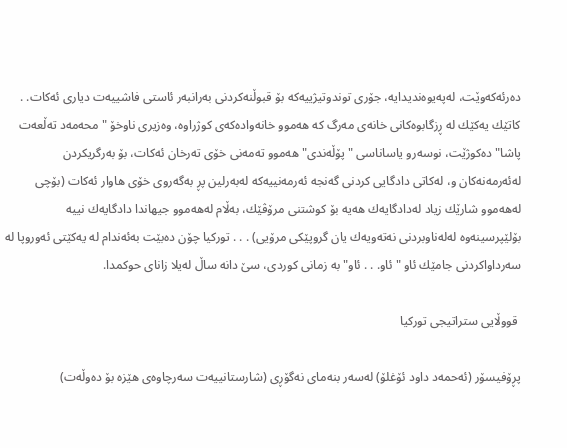ده‌رئه‌كه‌وێت، له‌په‌یوه‌ندیدایه‌، جۆری توندوتیژییه‌كه‌ بۆ قبوڵنه‌كردنی به‌رانبه‌ر ئاستی فاشییه‌ت دیاری ئه‌كات. . كاتێك یه‌كێك له‌ ڕزگابوه‌كانی خانه‌ی مه‌رگ كه‌ هه‌موو خانه‌واده‌كه‌ی كوژراوه‌، وه‌زیری ناوخۆ " محه‌مه‌د ته‌ڵعه‌ت پاشا" ده‌كوژێت، نوسه‌رو یاساناسی " پۆڵه‌ندی" هه‌موو ته‌مه‌نی خۆی ته‌رخان ئه‌كات، بۆ به‌رگریكردن له‌ئه‌رمه‌نه‌كان و، له‌كاتی دادگایی كردنی گه‌نجه‌ ئه‌رمه‌نییه‌كه‌ له‌به‌رلین پڕ به‌گه‌روی خۆی هاوار ئه‌كات (بۆچی له‌هه‌موو شارێك زیاد له‌دادگایه‌ك هه‌یه‌ بۆ كوشتنی مرۆڤێك، به‌ڵام له‌هه‌موو جیهاندا دادگایه‌ك نییه‌ بۆلێپرسینه‌وه‌ له‌له‌ناوبردنی نه‌ته‌ویه‌ك یان گروپێكی مرۆیی) . . . توركیا چۆن ده‌بێت به‌ئه‌ندام له‌ یه‌كێتی ئه‌وروپا له‌ سه‌رداواكردنی جامێك ئاو " ئاو. . . ئاو" به‌ زمانی كوردی، سێ دانه‌ ساڵ له‌یلا زانای حوكمدا.

 قووڵایی ستراتیجی توركیا

پڕۆفیسۆر (ئه‌حمه‌د داود ئۆغلۆ) له‌سه‌ر بنه‌مای نه‌گۆڕی (شارستانییه‌ت سه‌رچاوه‌ی هێزه‌ بۆ ده‌وڵه‌ت)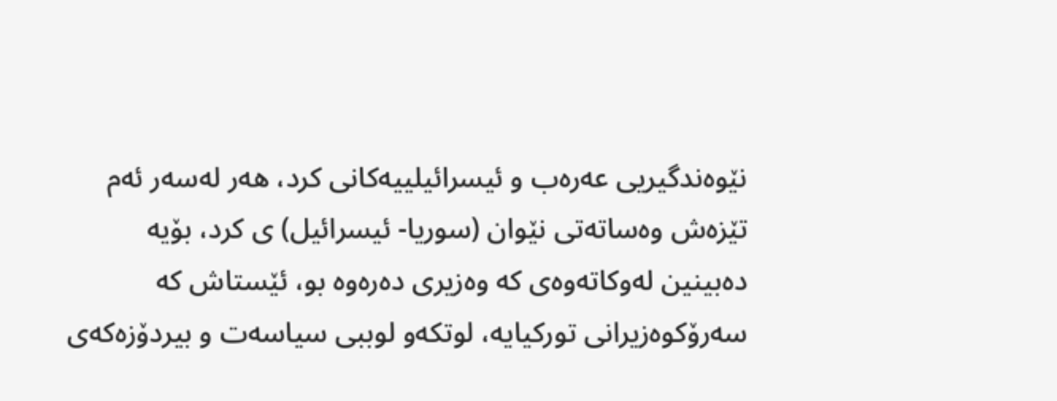نێوه‌ندگیریی عه‌ره‌ب و ئیسرائیلییه‌كانی كرد، هه‌ر له‌سه‌ر ئه‌م تێزه‌ش وه‌ساته‌تی نێوان (سوریا- ئیسرائیل) ی كرد، بۆیه‌ ده‌بینین له‌وكاته‌وه‌ی كه‌ وه‌زیری ده‌ره‌وه‌ بو، ئێستاش كه‌ سه‌رۆكوه‌زیرانی توركیایه‌، لوتكه‌و لوببی سیاسه‌ت و بیردۆزه‌كه‌ی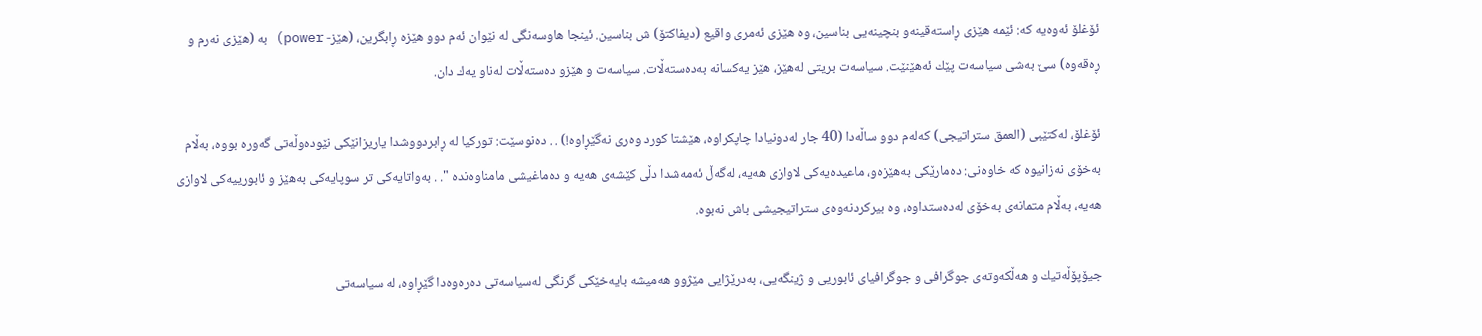ئۆغلۆ ئه‌وه‌یه‌ كه‌: ئێمه‌ هێزی ڕاسته‌قینه‌و بنچینه‌یی بناسین، وه‌ هێزی ئه‌مری واقیع (دیفاكتۆ) ش بناسین. ئینجا هاوسه‌نگی له‌ نێوان ئه‌م دوو هێزه‌ ڕابگرین، (هێز- power) به‌ (هێزی نه‌رم و ڕه‌قه‌وه‌) سێ به‌شی سیاسه‌ت پێك ئه‌هێنێت. سیاسه‌ت بریتی له‌هێز، هێز یه‌كسانه‌ به‌ده‌سته‌ڵات. سیاسه‌ت و هێزو ده‌سته‌ڵات له‌ناو یه‌ك دان.

ئۆغلۆ، له‌كتێبی (العمق ستراتیجی) كه‌له‌م دوو ساڵه‌دا (40 جار له‌دونیادا چاپكراوه‌، هێشتا كورد وه‌ری نه‌گێڕاوه‌!) . . ده‌نوسێت: توركیا له‌ ڕابردووشدا یاریزانێكی نێوده‌وڵه‌تی گه‌وره‌ بووه‌، به‌ڵام به‌خۆی نه‌زانیوه‌ كه‌ خاوه‌نی: ده‌مارێكی به‌هێزه‌و، ماعیده‌یه‌كی لاوازی هه‌یه‌، له‌گه‌ڵ ئه‌مه‌شدا دڵی كێشه‌ی هه‌یه‌ و ده‌ماغیشی مامناوه‌نده‌ ". . به‌واتایه‌كی تر سوپایه‌كی به‌هێز و ئابورییه‌كی لاوازی هه‌یه‌، به‌ڵام متمانه‌ی به‌خۆی له‌ده‌ستداوه‌، وه‌ بیركردنه‌وه‌ی ستراتیجیشی باش نه‌بوه‌.

جیۆپۆڵه‌تیك و هه‌ڵكه‌وته‌ی جوگرافی و جوگرافیای ئابوریی و ژینگه‌یی، به‌درێژایی مێژوو هه‌میشه‌ بایه‌خێكی گرنگی له‌سیاسه‌تی ده‌ره‌وه‌دا گێڕاوه‌، له‌ سیاسه‌تی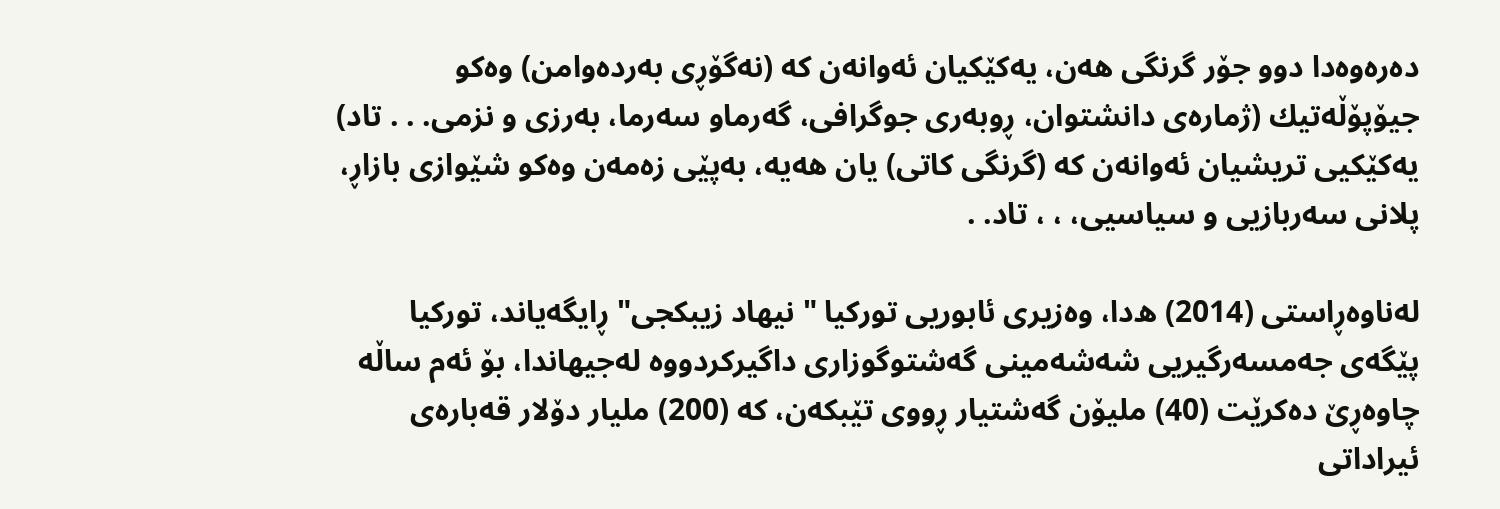ده‌ره‌وه‌دا دوو جۆر گرنگی هه‌ن، یه‌كێكیان ئه‌وانه‌ن كه‌ (نه‌گۆڕی به‌رده‌وامن) وه‌كو جیۆپۆڵه‌تیك (ژماره‌ی دانشتوان، ڕوبه‌ری جوگرافی، گه‌رماو سه‌رما، به‌رزی و نزمی. . . تاد) یه‌كێكیی تریشیان ئه‌وانه‌ن كه‌ (گرنگی كاتی) یان هه‌یه‌، به‌پێی زه‌مه‌ن وه‌كو شێوازی بازاڕ، پلانی سه‌ربازیی و سیاسیی، ، ، تاد. .

له‌ناوه‌ڕاستی (2014) ه‌دا، وه‌زیری ئابوریی توركیا " نیهاد زیبكجی" ڕایگه‌یاند، توركیا پێگه‌ی جه‌مسه‌رگیریی شه‌شه‌مینی گه‌شتوگوزاری داگیركردووه‌ له‌جیهاندا، بۆ ئه‌م ساڵه‌ چاوه‌ڕێ ده‌كرێت (40) ملیۆن گه‌شتیار ڕووی تێبكه‌ن، كه‌ (200) ملیار دۆلار قه‌باره‌ی ئیراداتی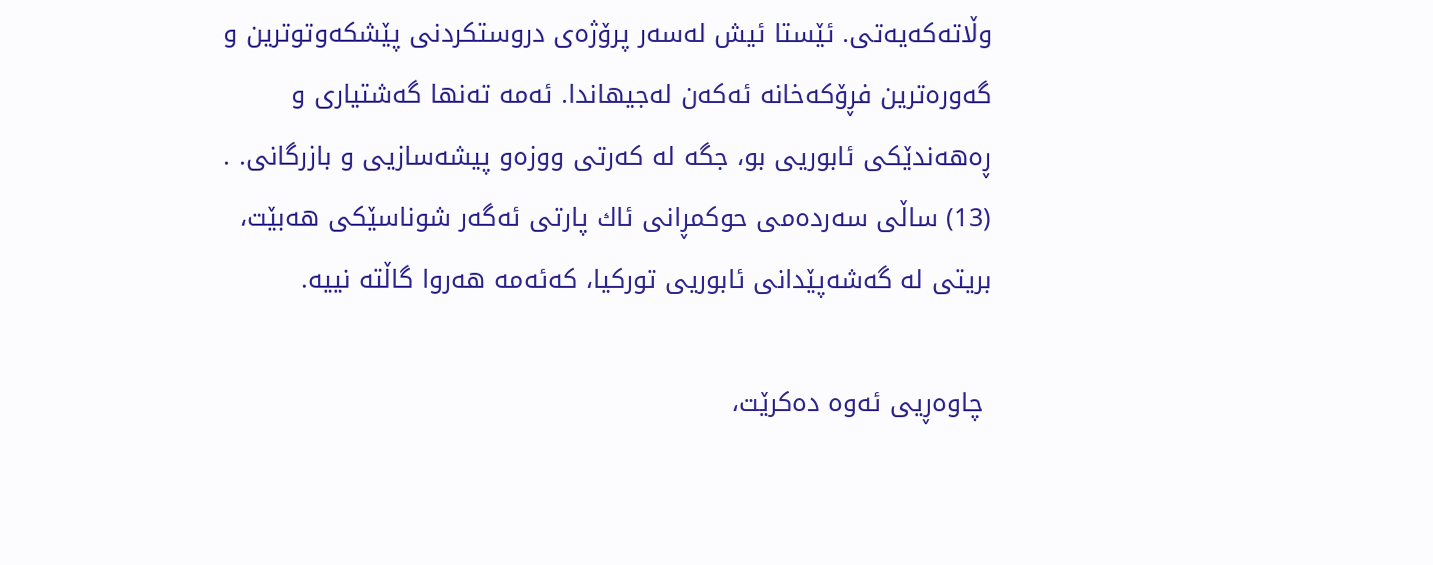وڵاته‌كه‌یه‌تی. ئێستا ئیش له‌سه‌ر پرۆژه‌ی دروستكردنی پێشكه‌وتوترین و گه‌وره‌ترین فڕۆكه‌خانه‌ ئه‌كه‌ن له‌جیهاندا. ئه‌مه‌ ته‌نها گه‌شتیاری و ڕه‌هه‌ندێكی ئابوریی بو، جگه‌ له‌ كه‌رتی ووزه‌و پیشه‌سازیی و بازرگانی. . (13) ساڵی سه‌رده‌می حوكمڕانی ئاك پارتی ئه‌گه‌ر شوناسێكی هه‌بێت، بریتی له‌ گه‌شه‌پێدانی ئابوریی توركیا، كه‌ئه‌مه‌ هه‌روا گاڵته‌ نییه‌.

 چاوه‌ڕیی ئه‌وه‌ ده‌كرێت،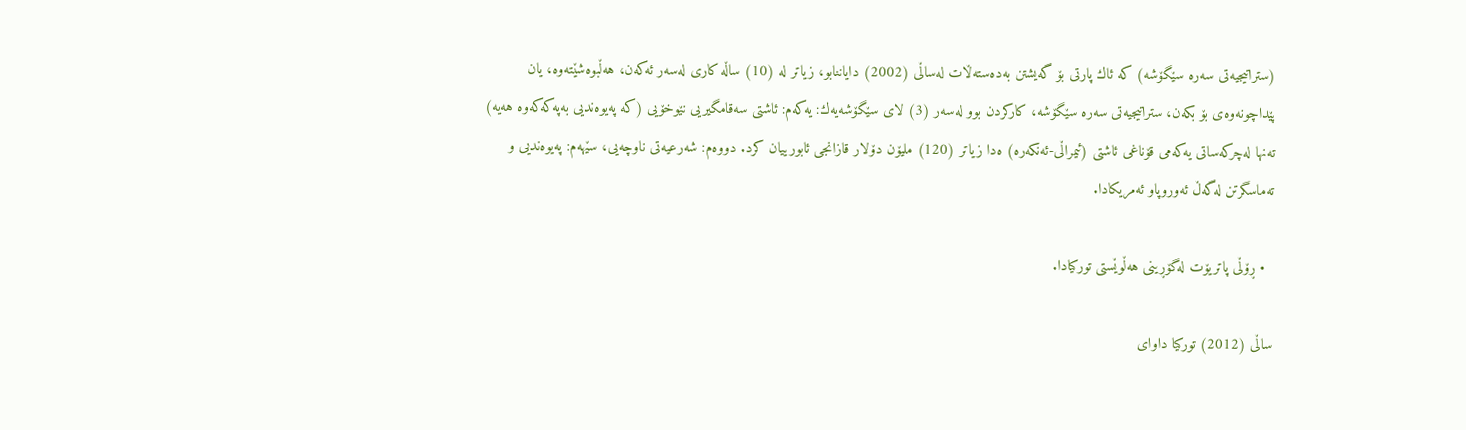(ستراتیجیه‌تی سه‌ره‌ سێگۆشه‌) كه‌ ئاك پارتی بۆ گه‌یشتن به‌ده‌سته‌ڵات له‌ساڵی (2002) دایاننابو، زیاتر له‌ (10) ساڵه‌ كاری له‌سه‌ر ئه‌كه‌ن، هه‌ڵبوه‌شێته‌وه‌، یان پێداچونه‌وه‌ی بۆ بكه‌ن، ستراتیجیه‌تی سه‌ره‌ سێگۆشه‌، كاركردن بوو له‌سه‌ر (3) لای سێگۆشه‌یه‌ك: یه‌كه‌م: ئاشتی سه‌قامگیریی نێوخۆیی (كه‌ په‌یوه‌ندیی به‌په‌كه‌كه‌وه‌ هه‌یه‌) ته‌نها له‌چركه‌ساتی یه‌كه‌می قۆناغی ئاشتی (ئیمراڵی-ئه‌نكه‌ره‌) ه‌دا زیاتر (120) ملیۆن دۆلار قازانجی ئابورییان كرد. دووه‌م: شه‌رعیه‌تی ناوچه‌یی، سێهه‌م: په‌یوه‌ندیی و ته‌ماسگرتن له‌گه‌ڵ ئه‌وروپاو ئه‌مریكادا.

  • ڕۆڵی پاتریۆت له‌گۆڕینی هه‌ڵوێستی توركیادا.

ساڵی (2012) توركیا داوای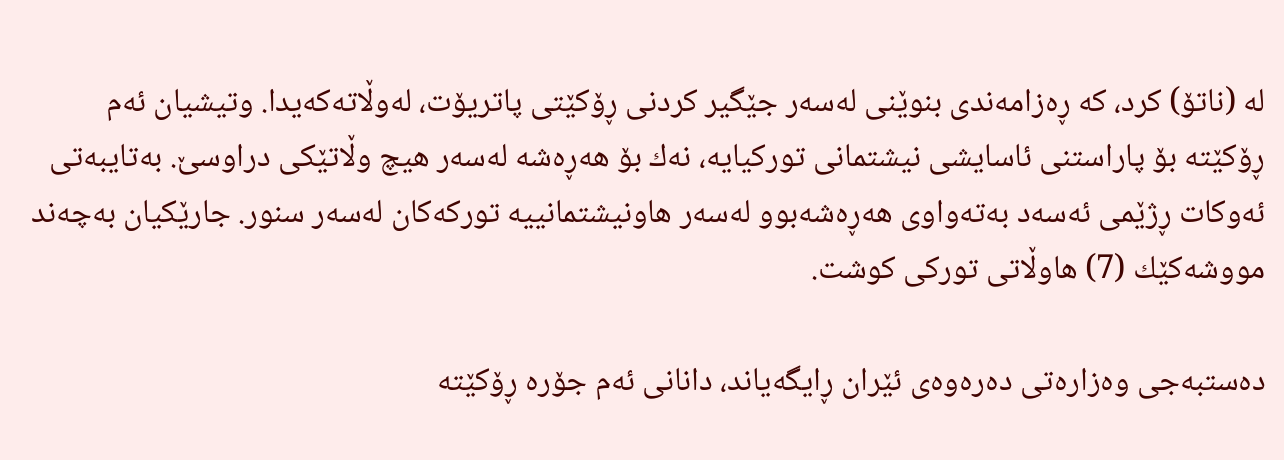له‌ (ناتۆ) كرد، كه‌ ڕه‌زامه‌ندی بنوێنی له‌سه‌ر جێگیر كردنی ڕۆكێتی پاتریۆت، له‌وڵاته‌كه‌یدا. وتیشیان ئه‌م ڕۆكێته‌ بۆ پاراستنی ئاسایشی نیشتمانی توركیایه‌، نه‌ك بۆ هه‌ڕه‌شه‌ له‌سه‌ر هیچ وڵاتێكی دراوسێ. به‌تایبه‌تی ئه‌وكات ڕژێمی ئه‌سه‌د به‌ته‌واوی هه‌ڕه‌شه‌بوو له‌سه‌ر هاونیشتمانییه‌ توركه‌كان له‌سه‌ر سنور. جارێكیان به‌چه‌ند مووشه‌كێك (7) هاوڵاتی توركی كوشت.

ده‌ستبه‌جی وه‌زاره‌تی ده‌ره‌وه‌ی ئێران ڕایگه‌یاند، دانانی ئه‌م جۆره‌ ڕۆكێته‌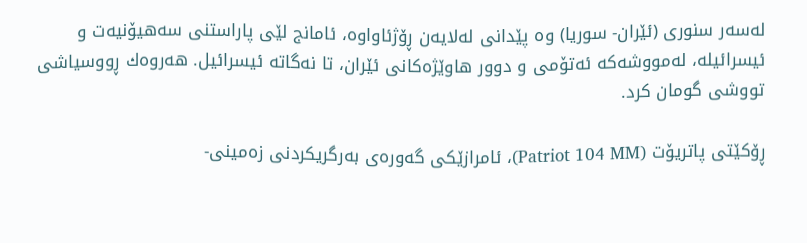له‌سه‌ر سنوری (ئێران- سوریا) وه‌ پێدانی له‌لایه‌ن ڕۆژئاواوه‌، ئامانج لێی پاراستنی سه‌هیۆنیه‌ت و ئیسرائیله‌، له‌مووشه‌كه‌ ئه‌تۆمی و دوور هاوێژه‌كانی ئێران، تا نه‌گاته‌ ئیسرائیل. هه‌روه‌ك ڕووسیاشی تووشی گومان كرد.

ڕۆكێتی پاتریۆت (Patriot 104 MM)، ئامرازێكی گه‌وره‌ی به‌رگریكردنی زه‌مینی-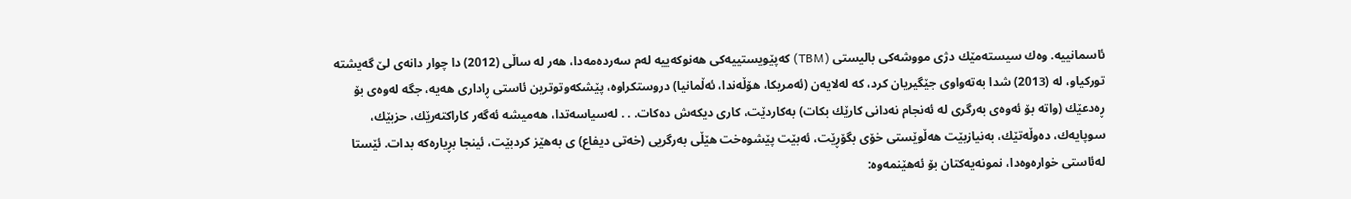ئاسمانییه‌. وه‌ك سیسته‌مێك دژی مووشه‌كی بالیستی (TBM) كه‌پێویستییه‌كی هه‌نوكه‌ییه‌ له‌م سه‌رده‌مه‌دا، هه‌ر له‌ ساڵی (2012) دا چوار دانه‌ی لێ گه‌یشته‌ توركیاو، له‌ (2013) شدا به‌ته‌واوی جێگیریان كرد، كه‌ له‌لایه‌ن (ئه‌مریكا، هۆڵه‌ندا، ئه‌ڵمانیا) دروستكراوه‌، پێشكه‌وتوترین ئاستی ڕاداری هه‌یه‌، جگه‌ له‌وه‌ی بۆ ڕه‌دعێك (واته‌ بۆ ئه‌وه‌ی به‌رگری له‌ ئه‌نجام نه‌دانی كارێك بكات) به‌كاردێت، كاری دیكه‌ش ده‌كات. . . له‌سیاسه‌تدا، هه‌میشه‌ ئه‌گه‌ر كاراكته‌رێك، حزبێك، سوپایه‌ك، ده‌وڵه‌تێك، به‌نیازبێت هه‌ڵوێستی خۆی بگۆڕێت، ئه‌بێت پێشوه‌خت هێڵی به‌رگریی (خه‌تی دیفاع) ی به‌هێز كردبێت، ئینجا بڕیاره‌كه‌ بدات. ئێستا له‌ئاستی خواره‌وه‌دا، نمونه‌یه‌كتان بۆ ئه‌هێنمه‌وه‌: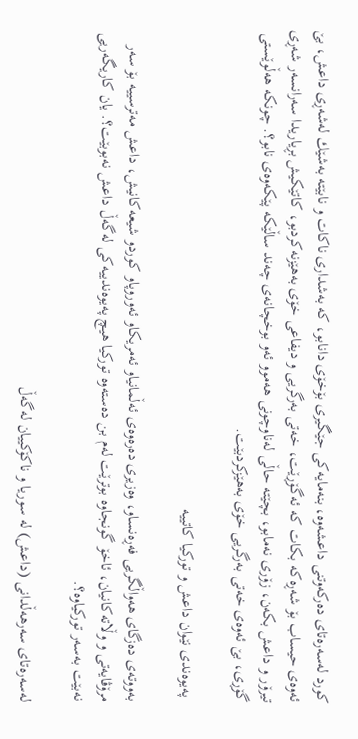كورد له‌سه‌ره‌تای ده‌ركه‌وتنی داعشه‌وه‌، بنه‌مایه‌كی جێگیری بۆخۆی دانابو، كه‌ به‌شداری ناكات و نابێته‌ به‌شێك له‌شه‌ڕی داعش، بێ ئه‌وه‌ی حیساب بۆ شه‌ڕه‌كه‌ بكات كه‌ ئه‌گۆڕێت، خه‌تی به‌رگریی و دیفاعی خۆی به‌هێزنه‌كردبو، كاتێكیش بڕیاریدا سه‌رانسه‌ر شه‌ڕی تیرۆر و داعش بكه‌ن، زۆری نه‌مابو، بچێته‌ حاڵی له‌ناوچونی هه‌موو ئه‌و بوخچانه‌ی چه‌ند ساڵێكه‌ پێكه‌وه‌ی نابو؟. چونكه‌ هه‌ڵوێستی گۆڕی، بێ ئه‌وه‌ی خه‌تی به‌رگریی خۆی به‌هێزكردبێت.

 په‌یوه‌ندی نێوان داعش و توركیا كاتییه‌

به‌ووته‌ی ده‌زگای هه‌واڵگریی فه‌ڕه‌نساو، وه‌زیری ده‌ره‌وه‌ی ئه‌ڵمانیاو ئه‌مریكاو ئه‌وروپاو كوردو شیعه‌كانیش، داعش مه‌ترسییه‌ بۆ سه‌ر مرۆڤایه‌تی و وڵاته‌كانیان، ئاخۆ گونجاوه‌ بوترێت له‌م بن ده‌سته‌وه‌ توركیا هیچ په‌یوه‌ندییه‌كی له‌گه‌ڵ داعش نه‌بوبێت؟. یان كاریگه‌ریی نه‌بێت به‌سه‌ر توركیاوه‌؟.

له‌سه‌ره‌تای سه‌رهه‌ڵدانی (داعش) له‌ سوریا و ناكۆكییان له‌گه‌ڵ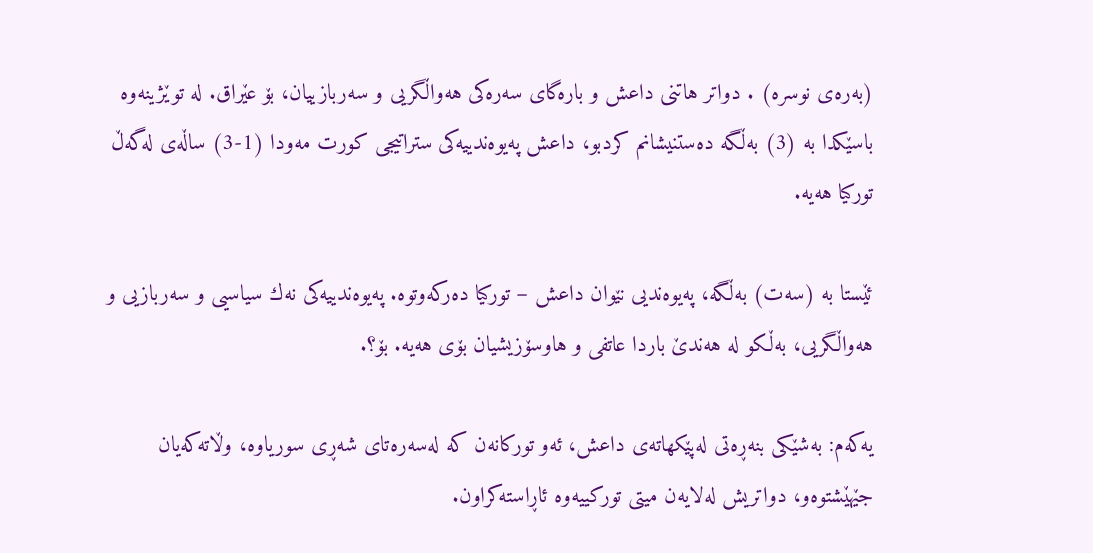(به‌ره‌ی نوسره‌) . دواتر هاتنی داعش و باره‌گای سه‌ره‌كی هه‌واڵگریی و سه‌ربازییان، بۆ عێراق. له‌ توێژینه‌وه‌ باسێكدا به‌ (3) به‌ڵگه‌ ده‌ستنیشانم كردبو، داعش په‌یوه‌ندییه‌كی ستراتیجی كورت مه‌ودا (1-3) ساڵه‌ی له‌گه‌ڵ توركیا هه‌یه‌.

ئێستا به‌ (سه‌ت) به‌ڵگه‌، په‌یوه‌ندیی نێوان داعش – توركیا ده‌ركه‌وتوه‌. په‌یوه‌ندییه‌كی نه‌ك سیاسیی و سه‌ربازیی و هه‌واڵگریی، به‌ڵكو له‌ هه‌ندێ باردا عاتفی و هاوسۆزیشیان بۆی هه‌یه‌. بۆ؟.

یه‌كه‌م: به‌شێكی بنه‌ڕه‌تی له‌پێكهاته‌ی داعش، ئه‌و توركانه‌ن كه‌ له‌سه‌ره‌تای شه‌ڕی سوریاوه‌، وڵاته‌كه‌یان جێهێشتوه‌و، دواتریش له‌لایه‌ن میتی توركییه‌وه‌ ئاڕاسته‌كراون.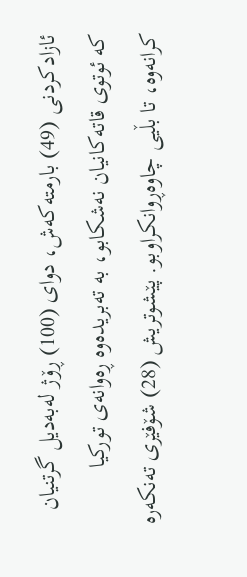ئازادكردنی (49) بارمته‌كه‌ش، دوای (100) ڕۆژ له‌به‌دیل گرتنیان كه‌ ئوتوی قاته‌كانیان نه‌شكابو، به‌ ته‌بریده‌وه‌ ڕه‌وانه‌ی توركیا كرانه‌وه‌، تا بڵیی چاوه‌ڕوانكراوبو. پێشوتریش (28) شۆفێری ته‌نكه‌ره‌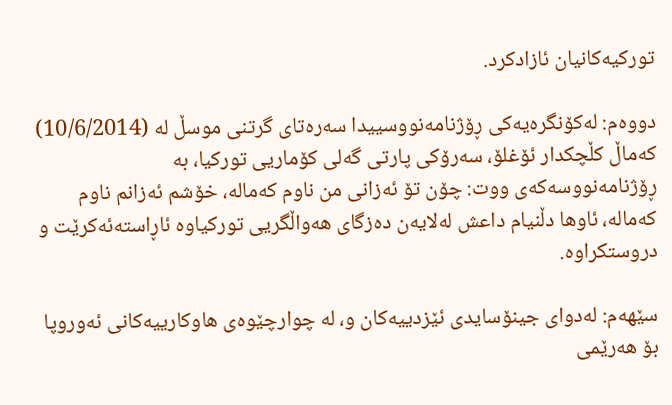توركیه‌كانیان ئازادكرد.

دووه‌م: له‌كۆنگره‌یه‌كی ڕۆژنامه‌نووسییدا سه‌ره‌تای گرتنی موسڵ له‌ (10/6/2014) كه‌ماڵ كڵچكدار ئۆغلۆ، سه‌رۆكی پارتی گه‌لی كۆماریی توركیا، به‌ ڕۆژنامه‌نووسه‌كه‌ی ووت: چۆن تۆ ئه‌زانی من ناوم كه‌ماله‌، خۆشم ئه‌زانم ناوم كه‌ماله‌، ئاوها دڵنیام داعش له‌لایه‌ن ده‌زگای هه‌واڵگریی توركیاوه‌ ئاڕاسته‌ئه‌كرێت و دروستكراوه‌.

سێهه‌م: له‌دوای جینۆسایدی ئێزدییه‌كان و، له‌ چوارچێوه‌ی هاوكارییه‌كانی ئه‌وروپا بۆ هه‌رێمی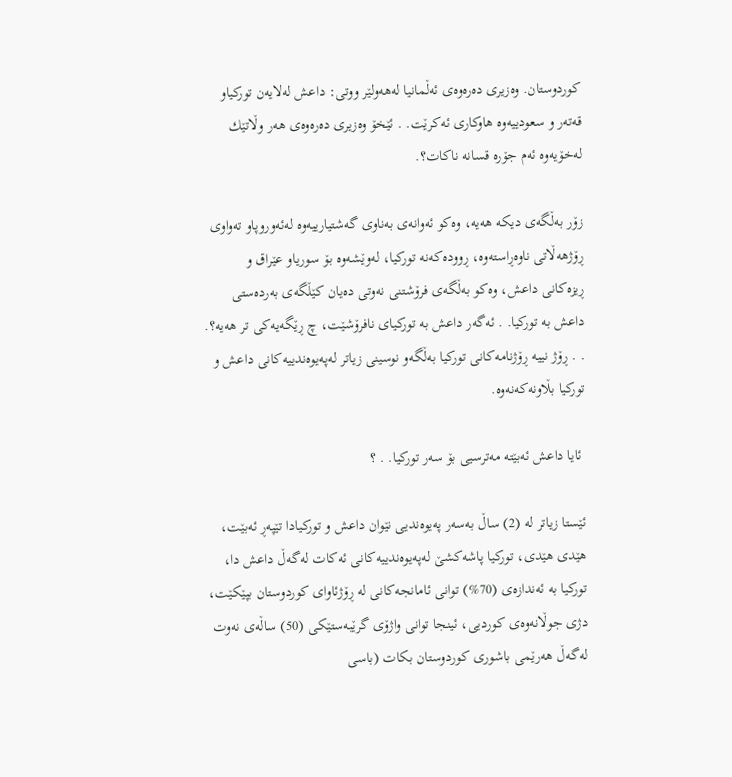كوردوستان. وه‌زیری ده‌ره‌وه‌ی ئه‌ڵمانیا له‌هه‌ولێر ووتی: داعش له‌لایه‌ن توركیاو قه‌ته‌ر و سعودییه‌وه‌ هاوكاری ئه‌كرێت. . ئێخۆ وه‌زیری ده‌ره‌وه‌ی هه‌ر وڵاتێك له‌خۆیه‌وه‌ ئه‌م جۆره‌ قسانه‌ ناكات؟.

زۆر به‌ڵگه‌ی دیكه‌ هه‌یه‌، وه‌كو ئه‌وانه‌ی به‌ناوی گه‌شتیارییه‌وه‌ له‌ئه‌وروپاو ته‌واوی ڕۆژهه‌ڵاتی ناوه‌ڕاسته‌وه‌، ڕووده‌كه‌نه‌ توركیا، له‌وێشه‌وه‌ بۆ سوریاو عێراق و ڕیزه‌كانی داعش، وه‌كو به‌ڵگه‌ی فرۆشتنی نه‌وتی ده‌یان كێڵگه‌ی به‌رده‌ستی داعش به‌ توركیا. . ئه‌گه‌ر داعش به‌ توركیای نافرۆشێت، چ ڕێگه‌یه‌كی تر هه‌یه‌؟. . . ڕۆژ نییه‌ ڕۆژنامه‌كانی توركیا به‌ڵگه‌و نوسینی زیاتر له‌په‌یوه‌ندییه‌كانی داعش و توركیا بڵاونه‌كه‌نه‌وه‌.

 ئایا داعش ئه‌بێته‌ مه‌ترسیی بۆ سه‌ر توركیا. . ؟

ئێستا زیاتر له‌ (2) ساڵ به‌سه‌ر په‌یوه‌ندیی نێوان داعش و توركیادا تێپه‌ڕ ئه‌بێت، هێدی هێدی، توركیا پاشه‌كشێ له‌په‌یوه‌ندییه‌كانی ئه‌كات له‌گه‌ڵ داعش دا، توركیا به‌ ئه‌ندازه‌ی (70%) توانی ئامانجه‌كانی له‌ ڕۆژئاوای كوردوستان بپێكێت، دژی جوڵانه‌وه‌ی كوردیی، ئینجا توانی واژۆی گرێبه‌ستێكی (50) ساڵه‌ی نه‌وت له‌گه‌ڵ هه‌رێمی باشوری كوردوستان بكات (باسی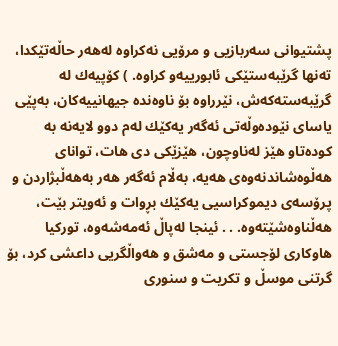پشتیوانی سه‌ربازیی و مرۆیی نه‌كراوه‌ له‌هه‌ر حاڵه‌تێكدا، ته‌نها گرێبه‌ستێكی ئابورییه‌و كراوه‌. ) كۆپیه‌ك له‌ گرێبه‌سته‌كه‌ش، نێرراوه‌ بۆ ناوه‌نده‌ جیهانییه‌كان، به‌پێی یاسای نێوده‌وڵه‌تی ئه‌گه‌ر یه‌كێك له‌م دوو لایه‌نه‌ به‌ كوده‌تاو هێز له‌ناوچون، هێزێكی دی هات، توانای هه‌ڵوه‌شاندنه‌وه‌ی هه‌یه‌، به‌ڵام ئه‌گه‌ر هه‌ر به‌هه‌ڵبژاردن و پرۆسه‌ی دیموكراسیی یه‌كێك بڕوات و ئه‌ویتر بێت، هه‌ڵناوه‌شێته‌وه‌. . . ئینجا له‌پاڵ ئه‌مه‌شه‌وه‌، توركیا هاوكاری لۆجستی و مه‌شق و هه‌واڵگریی داعشی كرد، بۆ گرتنی موسڵ و تكریت و سنوری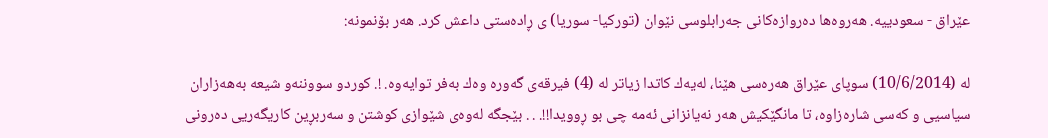عێراق - سعودییه‌. هه‌روه‌ها ده‌روازه‌كانی جه‌رابلوسی نێوان (توركیا- سوریا) ی ڕاده‌ستی داعش كرد. هه‌ر بۆنمونه‌:

له‌ (10/6/2014) سوپای عێراق هه‌ره‌سی هێنا، له‌یه‌ك كاتدا زیاتر له‌ (4) فیرقه‌ی گه‌وره‌ وه‌ك به‌فر توایه‌وه‌. !. كوردو سووننه‌و شیعه‌ به‌هه‌زاران سیاسیی و كه‌سی شاره‌زاوه‌، تا مانگێكیش هه‌ر نه‌یانزانی ئه‌مه‌ چی بو ڕوویدا!!. . . بێجگه‌ له‌وه‌ی شێوازی كوشتن و سه‌ربڕین كاریگه‌ریی ده‌رونی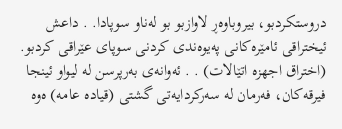دروستكردبو، بیروباوه‌ڕ لاوازبو بو له‌ناو سوپادا. . داعش ئیختراقی ئامێره‌كانی په‌یوه‌ندی كردنی سوپای عێراقی كردبو. (اختراق اجهزه‌ اتێالات) . . ئه‌وانه‌ی به‌رپرسن له‌ لیواو ئینجا فیرقه‌كان، فه‌رمان له‌ سه‌ركردایه‌تی گشتی (قیاده‌ عامه‌) ه‌وه‌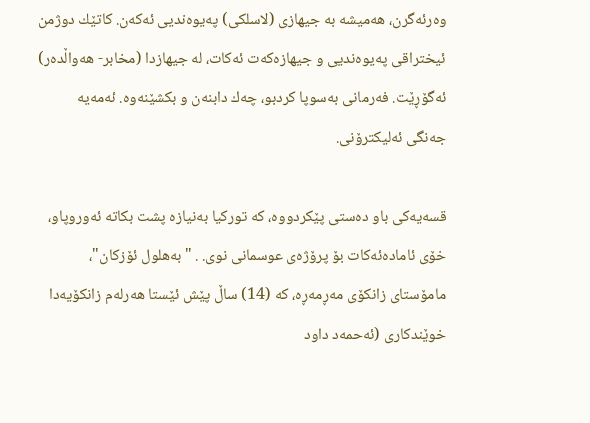وه‌رئه‌گرن، هه‌میشه‌ به‌ جیهازی (لاسلكی) په‌یوه‌ندیی ئه‌كه‌ن. كاتێك دوژمن ئیختراقی په‌یوه‌ندیی و جیهازه‌كه‌ت ئه‌كات، له‌ جیهازدا (مخابر- هه‌واڵده‌ر) ئه‌گۆڕێت. فه‌رمانی به‌سوپا كردبو، چه‌ك دابنه‌ن و بكشێنه‌وه‌. ئه‌مه‌یه‌ جه‌نگی ئه‌لیكترۆنی.

قسه‌یه‌كی باو ده‌ستی پێكردووه‌، كه‌ توركیا به‌نیازه‌ پشت بكاته‌ ئه‌وروپاو، خۆی ئاماده‌ئه‌كات بۆ پرۆژه‌ی عوسمانی نوی. . "به‌هلول ئۆزكان"، مامۆستای زانكۆی مه‌ڕمه‌ڕه‌، كه‌ (14) ساڵ پێش ئێستا هه‌رله‌م زانكۆیه‌دا خوێندكاری (ئه‌حمه‌د داود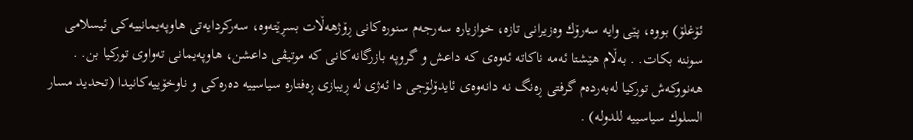ئۆغلۆ) بووه‌، پێی وایه‌ سه‌رۆك وه‌زیرانی تازه‌، خوازیاره‌ سه‌رجه‌م سنوره‌كانی ڕۆژهه‌ڵات بسڕێته‌وه‌، سه‌ركردایه‌تی هاوپه‌یمانییه‌كی ئیسلامی سوننه‌ بكات. . به‌ڵام هێشتا ئه‌مه‌ ناكاته‌ ئه‌وه‌ی كه‌ داعش و گروپه‌ بازرگانه‌كانی كه‌ موتیڤی داعشن، هاوپه‌یمانی ته‌واوی توركیا بن. . هه‌نووكه‌ش توركیا له‌به‌رده‌م گرفتی ڕه‌نگ نه‌ دانه‌وه‌ی ئایدۆلۆجی دا ئه‌ژی له‌ ڕیبازی ڕه‌فتاره‌ سیاسییه‌ ده‌ره‌كی و ناوخۆییه‌كانیدا (تحدید مسار السلوك سیاسییه‌ للدوله‌) .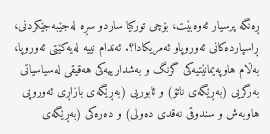ڕه‌نگه‌ پرسیار ئه‌وه‌بێت، بۆچی توركیا ساردو سڕه‌ له‌جێبه‌جێكردنی، ڕاسپارده‌كانی ئه‌وروپاو ئه‌مریكادا؟. ئه‌ندام نییه‌ له‌یه‌كێتی ئه‌وروپا، به‌ڵام هاوپه‌یمانێتیه‌كی گرنگ و به‌شدارییه‌كی هه‌قیقی له‌سیاسیاتی به‌رگریی (به‌ڕێگه‌ی ناتۆ) و ئابوریی (به‌ڕێگه‌ی بازاڕی ئه‌وروپی هاوبه‌ش و سندوقی نه‌قدی ده‌ولی) و ده‌ره‌كی (به‌ڕێگه‌ی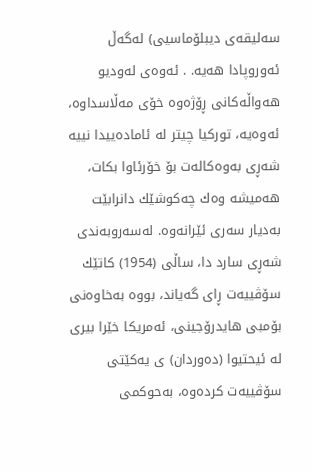سه‌لیقه‌ی دیبلۆماسیی) له‌گه‌ڵ ئه‌وروپادا هه‌یه‌. . ئه‌وه‌ی له‌ودیو هه‌واڵه‌كانی ڕۆژه‌وه‌ خۆی مه‌ڵاسداوه‌، ئه‌وه‌یه‌، توركیا چیتر له‌ ئاماده‌ییدا نییه‌ شه‌ڕی به‌وه‌كاله‌ت بۆ خۆرئاوا بكات، هه‌میشه‌ وه‌ك چه‌كوشێك دانرابێت به‌دیار سه‌ری ئێرانه‌وه‌. له‌سه‌روبه‌ندی شه‌ڕی سارد دا، ساڵی (1954) كاتێك سۆڤییه‌ت ڕای گه‌یاند، بووه‌ به‌خاوه‌نی بۆمبی هایدرۆجینی، ئه‌مریكا خێرا بیری له‌ ئیحتیوا (ده‌وردان) ی یه‌كێتی سۆڤییه‌ت كرده‌وه‌، به‌حوكمی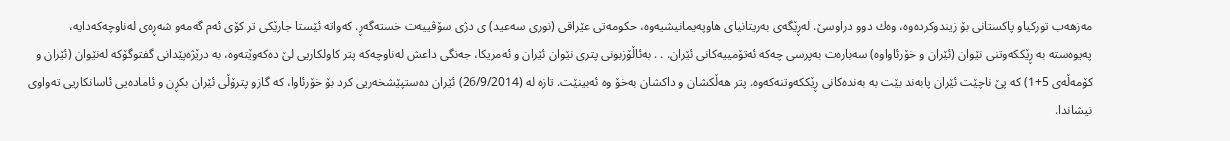مه‌زهه‌ب توركیاو پاكستانی بۆ زیندوكرده‌وه‌، وه‌ك دوو دراوسێ. له‌ڕێگه‌ی به‌ریتانیای هاوپه‌یمانیشیه‌وه‌، حكومه‌تی عێراقی (نوری سه‌عید) ی دژی سۆڤییه‌ت خسته‌گه‌ڕ. كه‌واته‌ ئێستا جارێكی تر كۆی ئه‌م گه‌مه‌و شه‌ڕه‌ی له‌ناوچه‌كه‌دایه‌، په‌یوه‌سته‌ به‌ ڕێككه‌وتنی نێوان (ئێران و خۆرئاواوه‌) سه‌باره‌ت به‌پرسی چه‌كه‌ ئه‌تۆمییه‌كانی ئێران. . . به‌ئاڵۆزبونی پتری نێوان ئێران و ئه‌مریكا، جه‌نگی داعش له‌ناوچه‌كه‌ پتر كاولكاریی لێ ده‌كه‌وێته‌وه‌، به‌ درێژه‌پێدانی گفتوگۆكه‌ له‌نێوان (ئێران و كۆمه‌ڵه‌ی 5+1) كه‌ پێ ناچێت ئێران پابه‌ند بێت به‌ به‌نده‌كانی ڕێككه‌وتنه‌كه‌وه‌. پتر هه‌ڵكشان و داكشان به‌خۆ وه‌ ئه‌بینێت. تازه‌ له‌ (26/9/2014) ئێران ده‌ستپێشخه‌ریی كرد بۆ خۆرئاوا، كه‌ گازو پترۆڵی ئێران بكڕن و ئاماده‌یی ئاسانكاریی ته‌واوی نیشاندا.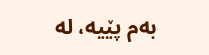به‌م پێیه‌، له‌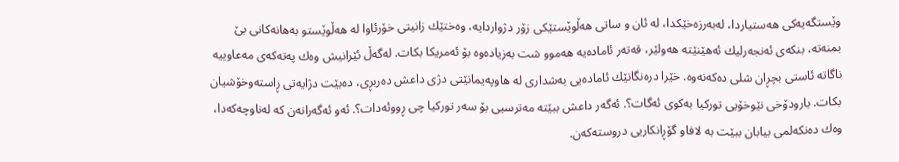وێستگه‌یه‌كی هه‌ستیاردا، له‌به‌رزه‌خێكدا، له‌ ئان و ساتی هه‌ڵوێستێكی زۆر دژواردایه‌، وه‌ختێك زانیتی خۆرئاوا له‌ هه‌ڵوێستو به‌هانه‌كانی بێ بمنه‌ته‌، بنكه‌ی ئه‌نجه‌رلیك ئه‌هێنێته‌ هه‌ولێر، قه‌ته‌ر ئاماده‌یه‌ هه‌موو شت به‌زیاده‌وه‌ بۆ ئه‌مریكا بكات. له‌گه‌ڵ ئێرانیش وه‌ك په‌ته‌كه‌ی مه‌عاوییه‌ ناگاته‌ ئاستی بچڕان شلی ده‌كه‌نه‌وه‌. خێرا دره‌نگانێك ئاماده‌یی به‌شداری له‌ هاوپه‌یمانێتی دژی داعش ده‌ربڕی، ده‌بێت دژایه‌تی ڕاسته‌وخۆشیان بكات. بارودۆخی نێوخۆیی توركیا به‌كوی ئه‌گات؟. ئه‌گه‌ر داعش ببێته‌ مه‌ترسیی بۆ سه‌ر توركیا چی ڕووئه‌دات؟. ئه‌و ئه‌گه‌رانه‌ن كه‌ له‌ناوچه‌كه‌دا، وه‌ك ده‌نكه‌لمی بیابان ببێت به‌ لافاو گۆڕانكاریی دروسته‌كه‌ن.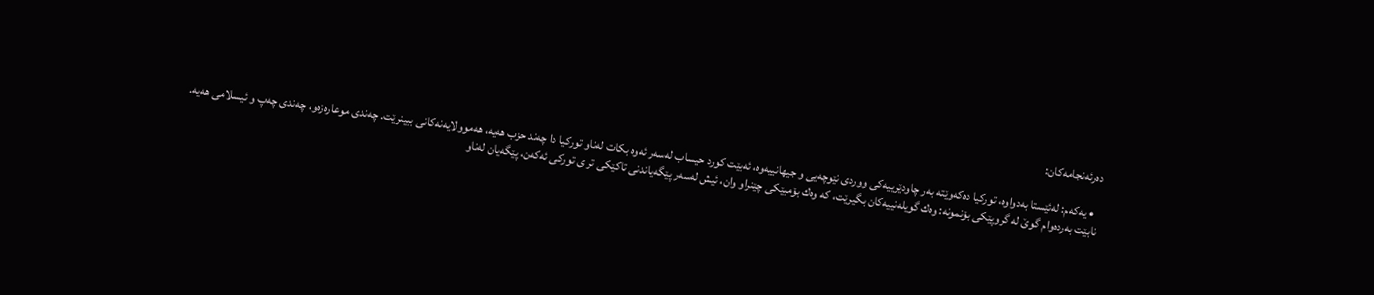ده‌رئه‌نجامه‌كان:

  • یه‌كه‌م: له‌ئێستا به‌دواوه‌، توركیا ده‌كه‌وێته‌ به‌ر چاودێرییه‌كی ووردی نێوچه‌یی و جیهانییه‌وه‌، ئه‌بێت كورد حیساب له‌سه‌ر ئه‌وه‌ بكات له‌ناو توركیا دا چه‌ند حزب هه‌یه‌، هه‌موولایه‌نه‌كانی ببینرێت. چه‌ندی موعاره‌زه‌و، چه‌ندی چه‌پ و ئیسلامی هه‌یه‌. نابێت به‌رده‌وام گوێ له‌ گروپێكی بۆنمونه‌: وه‌ك گویله‌نییه‌كان بگیرێت، كه‌ وه‌ك بۆمبێكی چێنراو وان، ئیش له‌سه‌ر پێگه‌یاندنی تاكێكی تر ی توركی ئه‌كه‌ن، پێگه‌یان له‌ناو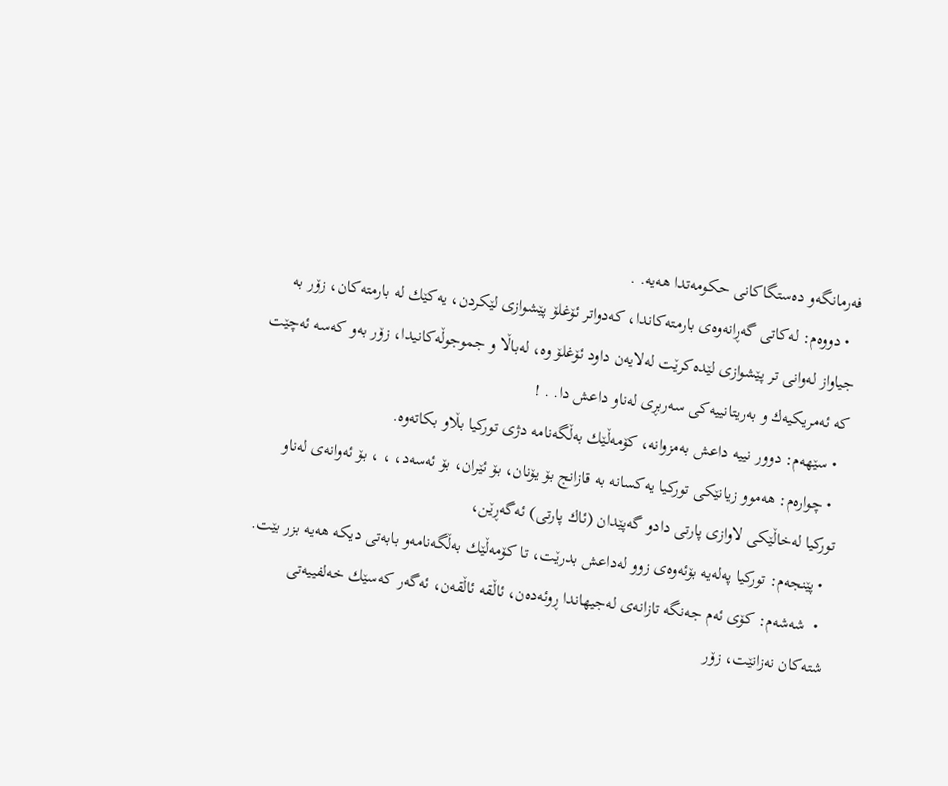فه‌رمانگه‌و ده‌ستگاكانی حكومه‌تدا هه‌یه‌. .
  • دووه‌م: له‌كاتی گه‌ڕانه‌وه‌ی بارمته‌كاندا، كه‌دواتر ئۆغلۆ پێشوازی لێكردن، یه‌كێك له‌ بارمته‌كان، زۆر به‌ جیاواز له‌وانی تر پێشوازی لێده‌كرێت له‌لایه‌ن داود ئۆغلۆ وه‌، له‌باڵا و جموجوڵه‌كانیدا، زۆر به‌و كه‌سه‌ ئه‌چێت كه‌ ئه‌مریكیه‌ك و به‌ریتانییه‌كی سه‌ربڕی له‌ناو داعش دا. . !
  • سێهه‌م: دوور نییه‌ داعش به‌مزوانه‌، كۆمه‌ڵێك به‌ڵگه‌نامه‌ دژی توركیا بڵاو بكاته‌وه‌.
  • چواره‌م: هه‌موو زیانێكی توركیا یه‌كسانه‌ به‌ قازانج بۆ یۆنان، بۆ ئێران، بۆ ئه‌سه‌د، ، ، بۆ ئه‌وانه‌ی له‌ناو توركیا له‌خاڵێكی لاوازی پارتی دادو گه‌پێدان (ئاك پارتی) ئه‌گه‌ڕێن،
  • پێنجه‌م: توركیا په‌له‌یه‌ بۆئه‌وه‌ی زوو له‌داعش بدرێت، تا كۆمه‌ڵێك به‌ڵگه‌نامه‌و بابه‌تی دیكه‌ هه‌یه‌ بزر بێت.
  •  شه‌شه‌م: كۆی ئه‌م جه‌نگه‌ تازانه‌ی له‌جیهاندا ڕوئه‌ده‌ن، ئاڵقه‌ ئاڵقه‌ن، ئه‌گه‌ر كه‌سێك خه‌لفییه‌تی شته‌كان نه‌زانێت، زۆر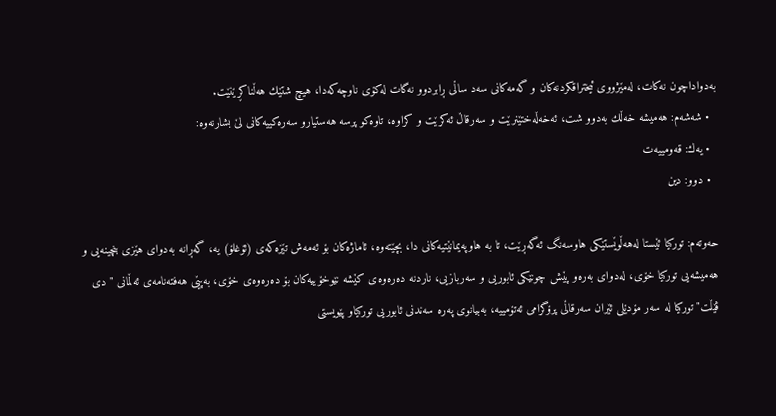به‌دواداچون نه‌كات، له‌مێژووی ئیختراقكردنه‌كان و گه‌مه‌كانی سه‌د ساڵی ڕابردوو نه‌گات له‌كۆی ناوچه‌كه‌دا، هیچ شتێك هه‌ڵناكڕێنێت.
  • شه‌شه‌م: هه‌میشه‌ خه‌ڵك به‌دوو شت، ئه‌خه‌ڵه‌ختێنرێت و سه‌رقاڵ ئه‌كرێت و كراوه‌، تاوه‌كو پرسه‌ هه‌ستیارو سه‌ره‌كییه‌كانی لێ بشارنه‌وه‌:
  • یه‌ك: قه‌ومییه‌ت
  • دوو: دین

حه‌وته‌م: توركیا ئێستا له‌هه‌ڵوێستێكی هاوسه‌نگ ئه‌گه‌ڕێت، تا به‌ هاوپه‌یمانێتیه‌كانی دا، بچێته‌وه‌، ئاماژه‌كان بۆ ئه‌مه‌ش تێزه‌كه‌ی (ئۆغلۆ) یه‌، گه‌ڕانه‌ به‌دوای هێزی بنچینه‌یی و هه‌میشه‌یی توركیا خۆی، له‌دوای به‌ره‌و پێش چونێكی ئابوریی و سه‌ربازیی، ناردنه‌ ده‌ره‌وه‌ی كێشه‌ نێوخۆییه‌كان بۆ ده‌ره‌وه‌ی خۆی، به‌پێی هه‌فته‌نامه‌ی ئه‌ڵمانی " دی ڤێڵت" توركیا له‌ سه‌ر مۆدێلی ئێران سه‌رقاڵی پرۆگرامی ئه‌تۆمییه‌، به‌بیانوی په‌ره‌ سه‌ندنی ئابوریی توركیاو پێویستی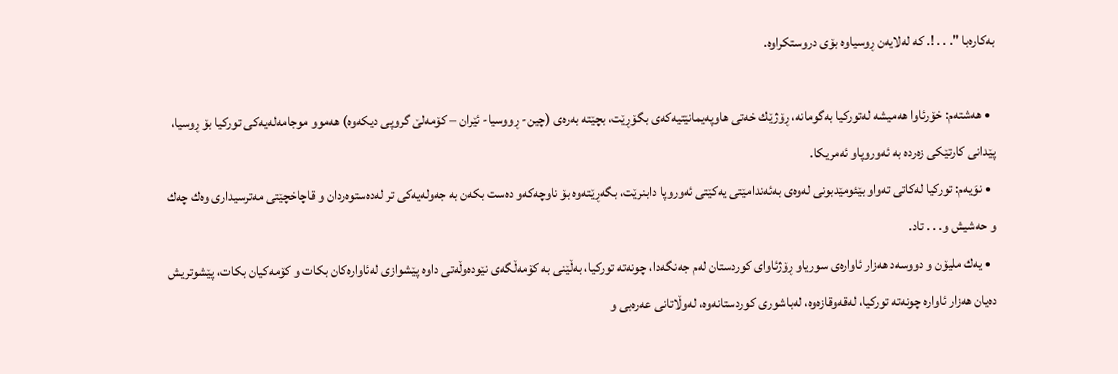به‌كاره‌با ". . . !. كه‌ له‌لایه‌ن ڕوسیاوه‌ بۆی دروستكراوه‌.

  • هه‌شته‌م: خۆرئاوا هه‌میشه‌ له‌توركیا به‌گومانه‌، ڕۆژێك خه‌تی هاوپه‌یمانێتیه‌كه‌ی بگۆڕێت، بچێته‌ به‌ره‌ی (چین- ڕووسیا- ئێران – كۆمه‌لێ گروپی دیكه‌وه‌) هه‌موو موجامه‌له‌یه‌كی توركیا بۆ ڕوسیا، پێدانی كارتێكی زه‌رده‌ به‌ ئه‌وروپاو ئه‌مریكا.
  • نوَیه‌م: توركیا له‌كاتی ته‌واو بێئومێدبونی له‌وه‌ی به‌ئه‌ندامێتی یه‌كێتی ئه‌وروپا دابنرێت، بگه‌ڕێته‌وه‌ بۆ ناوچه‌كه‌و ده‌ست بكه‌ن به‌ جه‌وله‌یه‌كی تر له‌ده‌ستوه‌ردان و قاچاخچێتی مه‌ترسیداری وه‌ك چه‌ك و حه‌شیش و. . . تاد.
  • یه‌ك ملیۆن و دووسه‌د هه‌زار ئاواره‌ی سوریاو ڕۆژئاوای كوردستان له‌م جه‌نگه‌دا، چونه‌ته‌ توركیا، به‌ڵێنی به‌ كۆمه‌ڵگه‌ی نێوده‌وڵه‌تی داوه‌ پێشوازی له‌ئاواره‌كان بكات و كۆمه‌كیان بكات، پێشوتریش ده‌یان هه‌زار ئاواره‌ چونه‌ته‌ توركیا، له‌قه‌وقازه‌وه‌، له‌باشوری كوردستانه‌وه‌، له‌وڵاتانی عه‌ره‌بی و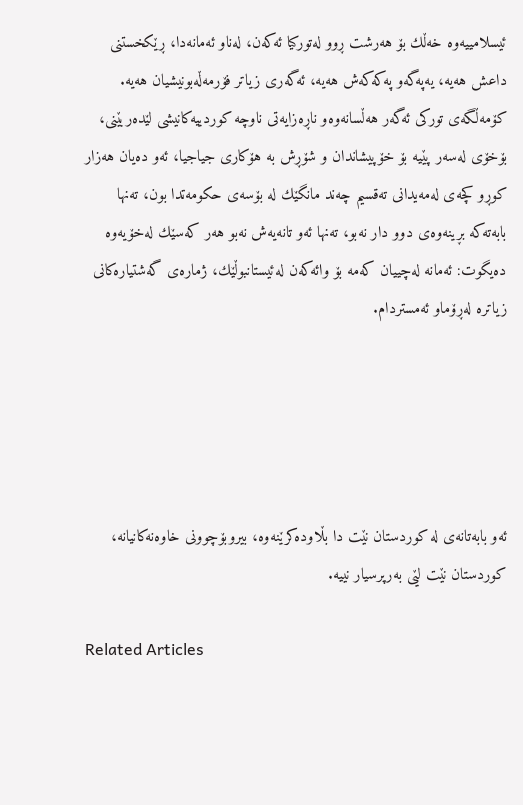ئیسلامییه‌وه‌ خه‌ڵك بۆ هه‌رشت ڕوو له‌توركیا ئه‌كه‌ن، له‌ناو ئه‌مانه‌دا، ڕێكخستنی داعش هه‌یه‌، یه‌په‌گه‌و په‌كه‌كه‌ش هه‌یه‌، ئه‌گه‌ری زیاتر فۆرمه‌ڵه‌بونیشیان هه‌یه‌. كۆمه‌ڵگه‌ی توركی ئه‌گه‌ر هه‌ڵسانه‌وه‌و ناڕه‌زایه‌تی ناوچه‌ كوردییه‌كانیشی لێده‌ربێنی، بۆخۆی له‌سه‌ر پێیه‌ بۆ خۆپیشاندان و شۆڕش به‌ هۆكاری جیاجیا، ئه‌و ده‌یان هه‌زار كوڕو كچه‌ی له‌مه‌یدانی ته‌قسیم چه‌ند مانگێك له‌ بۆسه‌ی حكومه‌تدا بون، ته‌نها بابه‌ته‌كه‌ بڕینه‌وه‌ی دوو دار نه‌بو، ته‌نها ئه‌و تانه‌یه‌ش نه‌بو هه‌ر كه‌سێك له‌خۆیه‌وه‌ ده‌یگوت: ئه‌مانه‌ له‌چییان كه‌مه‌ بۆ وائه‌كه‌ن له‌ئیستانبوڵێك، ژماره‌ی گه‌شتیاره‌كانی زیاتره‌ له‌ڕۆماو ئه‌مستردام.





ئه‌و بابه‌تانه‌ی له‌ کوردستان نێت دا بڵاوده‌کرێنه‌وه‌، بیروبۆچوونی خاوه‌نه‌کانیانه‌، کوردستان نێت لێی به‌رپرسیار نییه‌.

Related Articles